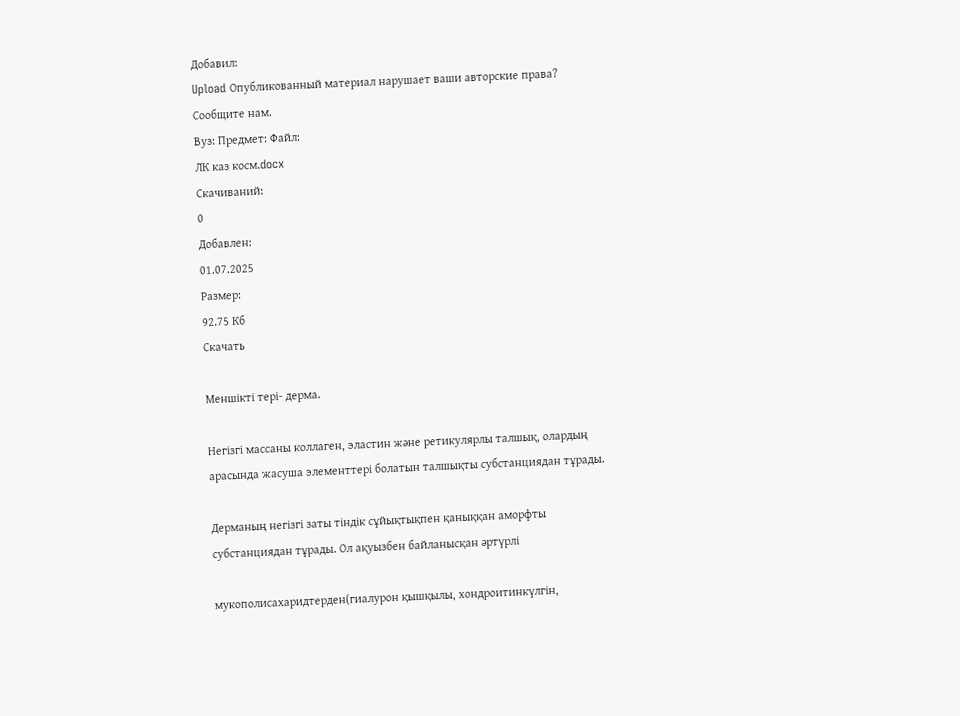Добавил:
Upload Опубликованный материал нарушает ваши авторские права? Сообщите нам.
Вуз: Предмет: Файл:
ЛК каз косм.docx
Скачиваний:
0
Добавлен:
01.07.2025
Размер:
92.75 Кб
Скачать

Меншікті тері- дерма.

Негізгі массаны коллаген, эластин және ретикулярлы талшық, олардың арасында жасуша элементтері болатын талшықты субстанциядан тұрады.

Дерманың негізгі заты тіндік сұйықтықпен қаныққан аморфты субстанциядан тұрады. Ол ақуызбен байланысқан әртүрлі

мукополисахаридтерден(гиалурон қышқылы, хондроитинкүлгін,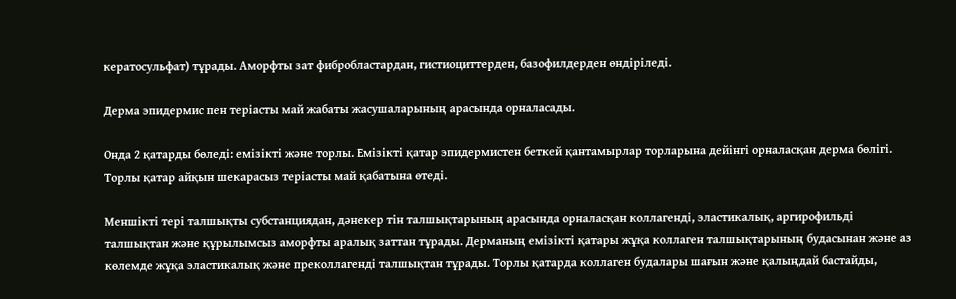кератосульфат) тұрады. Аморфты зат фибробластардан, гистиоциттерден, базофилдерден өндіріледі.

Дерма эпидермис пен теріасты май жабаты жасушаларының арасында орналасады.

Онда 2 қатарды бөледі: емізікті және торлы. Емізікті қатар эпидермистен беткей қантамырлар торларына дейінгі орналасқан дерма бөлігі. Торлы қатар айқын шекарасыз теріасты май қабатына өтеді.

Меншікті тері талшықты субстанциядан, дәнекер тін талшықтарының арасында орналасқан коллагенді, эластикалық, аргирофильді талшықтан және құрылымсыз аморфты аралық заттан тұрады. Дерманың емізікті қатары жұқа коллаген талшықтарының будасынан және аз көлемде жұқа эластикалық және преколлагенді талшықтан тұрады. Торлы қатарда коллаген будалары шағын және қалыңдай бастайды,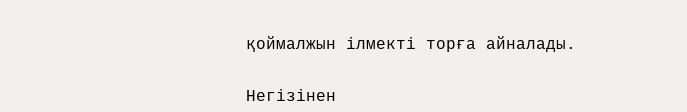қоймалжын ілмекті торға айналады.

Негізінен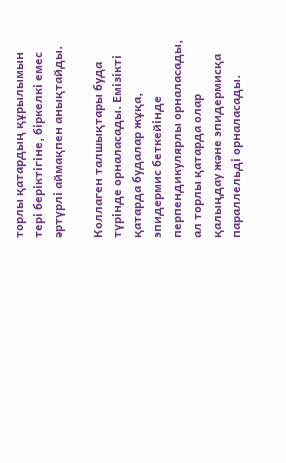торлы қатардың құрылымын тері беріктігіне, біркелкі емес әртүрлі аймақпен анықтайды.

Коллаген талшықтары буда түрінде орналасады. Емізікті қатарда будалар жұқа, эпидермис беткейінде перпендикулярлы орналасады, ал торлы қатарда олар қалыңдау және эпидермисқа параллельді орналасады.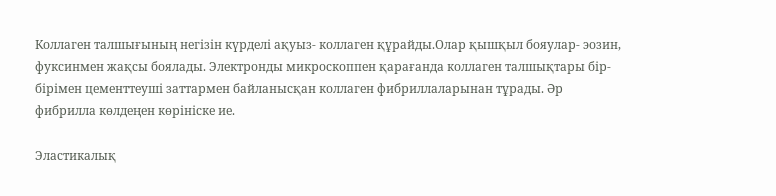Коллаген талшығының негізін күрделі ақуыз- коллаген құрайды.Олар қышқыл бояулар- эозин, фуксинмен жақсы боялады. Электронды микроскоппен қарағанда коллаген талшықтары бір- бірімен цементтеуші заттармен байланысқан коллаген фибриллаларынан тұрады. Әр фибрилла көлдеңен көрініске ие.

Эластикалық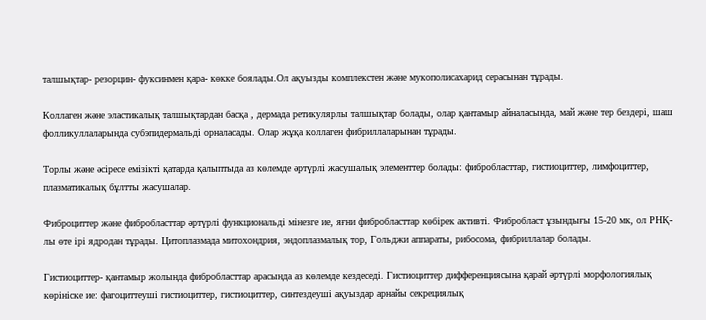талшықтар- резорцин- фуксинмен қара- көкке боялады.Ол ақуызды комплекстен және мукополисахарид серасынан тұрады.

Коллаген және эластикалық талшықтардан басқа , дермада ретикулярлы талшықтар болады, олар қантамыр айналасында, май және тер бездері, шаш фолликуллаларында субэпидермальді орналасады. Олар жұқа коллаген фибриллаларынан тұрады.

Торлы және әсіресе емізікті қатарда қалыптыда аз көлемде әртүрлі жасушалық элементтер болады: фибробласттар, гистиоциттер, лимфоциттер, плазматикалық бұлтты жасушалар.

Фиброциттер және фибробласттар әртүрлі функциональді мінезге ие, яғни фибробласттар көбірек активті. Фибробласт ұзындығы 15-20 мк, ол РНҚ-лы өте ірі ядродан тұрады. Цитоплазмада митохондрия, эндоплазмалық тор, Гольджи аппараты, рибосома, фибриллалар болады.

Гистиоциттер- қантамыр жолында фибробласттар арасында аз көлемде кездеседі. Гистиоциттер дифференциясына қарай әртүрлі морфологиялық көрініске ие: фагоциттеуші гистиоциттер, гистиоциттер, синтездеуші ақуыздар арнайы секрециялық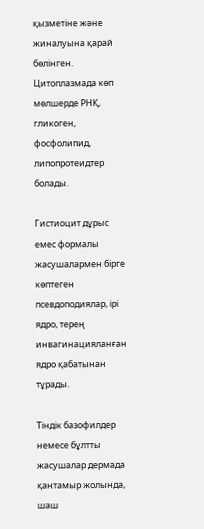қызметіне және жиналуына қарай бөлінген. Цитоплазмада көп мөлшерде РНҚ, гликоген, фосфолипид, липопротеидтер болады.

Гистиоцит дұрыс емес формалы жасушалармен бірге көптеген псевдоподиялар, ірі ядро, терең инвагинацияланған ядро қабатынан тұрады.

Тіндік базофилдер немесе бұлтты жасушалар дермада қантамыр жолында, шаш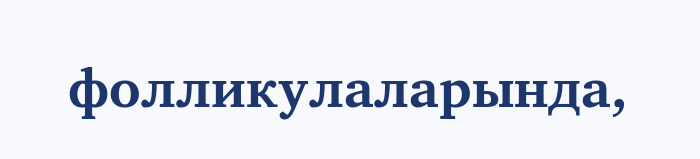фолликулаларында,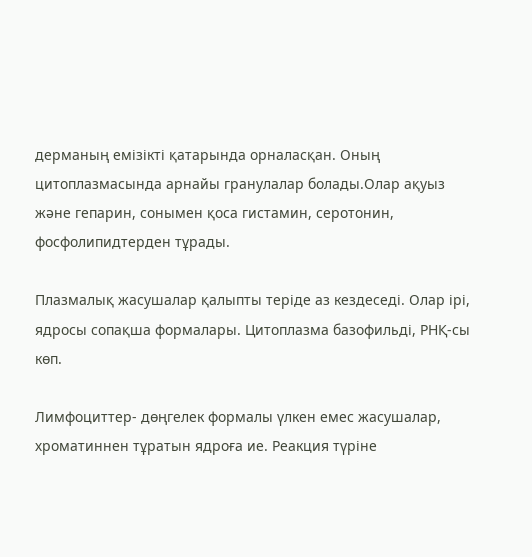дерманың емізікті қатарында орналасқан. Оның цитоплазмасында арнайы гранулалар болады.Олар ақуыз және гепарин, сонымен қоса гистамин, серотонин, фосфолипидтерден тұрады.

Плазмалық жасушалар қалыпты теріде аз кездеседі. Олар ірі, ядросы сопақша формалары. Цитоплазма базофильді, РНҚ-сы көп.

Лимфоциттер- дөңгелек формалы үлкен емес жасушалар, хроматиннен тұратын ядроға ие. Реакция түріне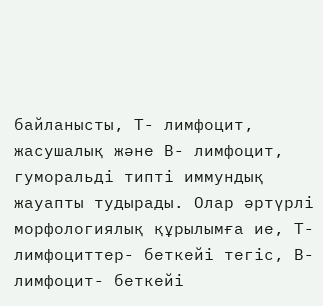байланысты, Т- лимфоцит, жасушалық және В- лимфоцит, гуморальді типті иммундық жауапты тудырады. Олар әртүрлі морфологиялық құрылымға ие, Т- лимфоциттер- беткейі тегіс, В- лимфоцит- беткейі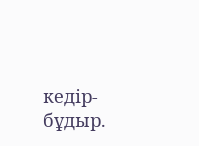кедір- бұдыр.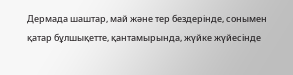Дермада шаштар, май және тер бездерінде, сонымен қатар бұлшықетте, қантамырында, жүйке жүйесінде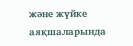және жүйке аяқшаларында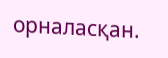орналасқан.